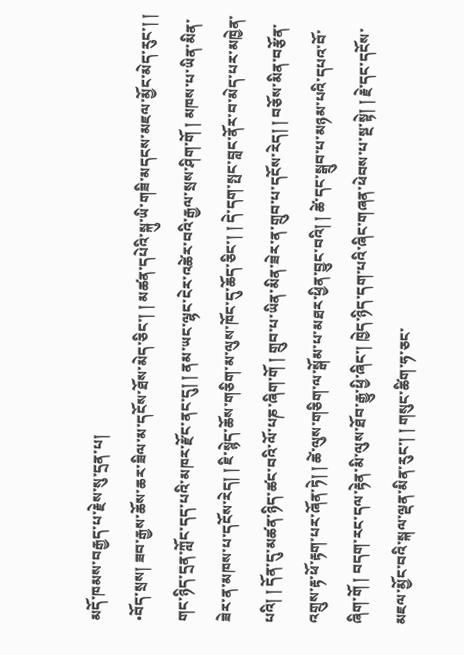མདོ་ཁམས་བརྒྱད་པ་རྗེས་སུ་དྲན་པ།
•བོད་སྲས། ཟབ་རྒྱས་ཆོས་ཆར་ཟིལ་མ་དངོས་ཐོས་མེད་ཅིང་། ། མཚན་དཔེའི་སྐུ་ཡི་གཟི་མདངས་མཇལ་མྱོང་མེད་རུང་། ། གང་ཉིད་དྲན་ཀློང་དད་པའི་མཁར་རྫོང་ནང་དུ། ། ནམ་ཡང་ལྷང་ངེར་འཚེར་བའི་རྒྱལ་སྲས་ཤིག་གོ ། མཁས་པ་ཡིན་མིན་ཟེར་ན་མཁས་པ་དངོས་རེད། ། ཇི་སྙེད་ཆོས་གཅིག་མ་ལུས་ཁོང་དུ་ཆོད་ཅིང་། ། དེ་དག་སྤང་བླང་ནོར་བ་མེད་པར་མཁྱེན་པའི། ། དོན་དུ་མཚན་ཉིད་ཚང་བའི་ལོ་པཎ་ཞིག་གོ ། གྲུབ་པ་ཡིན་མིན་ཟེར་ན་གྲུབ་པ་དངོས་རེད། ། བཅོས་མིན་བརྩོན་འགྲུས་རྟ་ཕོ་རྟག་པར་ཞོན་ཏེ། ། ཚེ་ལུས་གཅིག་ལ་སྒོམ་པ་མཐར་ཕྱིན་བྱུང་བའི། ། ཚེ་དང་སྒྲུབ་པ་མཉམ་པའི་དཔའ་བོ་ཞིག་གོ ། བདག་རང་དལ་རྟེན་མི་ལུས་ཐོབ་རྒྱུ་ཕྱི་ཞིང་། ཁྱེད་ཉིད་དག་པའི་ཞིང་གཞན་ཕེབས་པ་སྔ་སྟེ། ། རྗེ་དང་དངོས་མཇལ་མྱོང་བའི་སྐལ་ལྡན་མིན་རུང་། ། གསུང་ཚིག་ཧ་ཅང་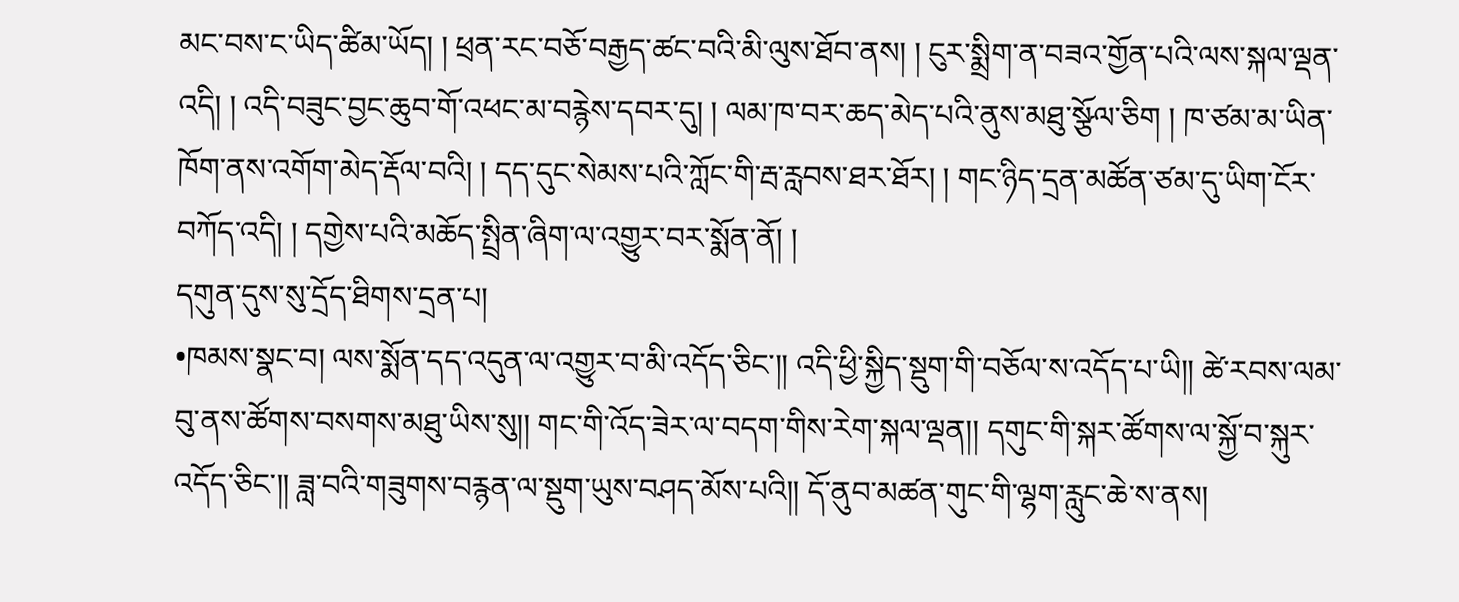མང་བས་ང་ཡིད་ཚིམ་ཡོད། ། ཕྲན་རང་བཅོ་བརྒྱད་ཚང་བའི་མི་ལུས་ཐོབ་ནས། ། ངུར་སྨྲིག་ན་བཟའ་གྱོན་པའི་ལས་སྐལ་ལྡན་འདི། ། འདི་བཟུང་བྱང་ཆུབ་གོ་འཕང་མ་བརྙེས་དབར་དུ། ། ལམ་ཁ་བར་ཆད་མེད་པའི་ནུས་མཐུ་སྩོལ་ཅིག ། ཁ་ཙམ་མ་ཡིན་ཁོག་ནས་འགོག་མེད་རྡོལ་བའི། ། དད་དུང་སེམས་པའི་ཀློང་གི་རྦ་རླབས་ཐར་ཐོར། ། གང་ཉིད་དྲན་མཚོན་ཙམ་དུ་ཡིག་ངོར་བཀོད་འདི། ། དགྱེས་པའི་མཆོད་སྤྲིན་ཞིག་ལ་འགྱུར་བར་སྨོན་ནོ། །
དགུན་དུས་སུ་དྲོད་ཐིགས་དྲན་པ།
•ཁམས་སྣང་བ། ལས་སྨོན་དད་འདུན་ལ་འགྱུར་བ་མི་འདོད་ཅིང་།། འདི་ཕྱི་སྐྱིད་སྡུག་གི་བཅོལ་ས་འདོད་པ་ཡི།། ཚེ་རབས་ལམ་བུ་ནས་ཚོགས་བསགས་མཐུ་ཡིས་སུ།། གང་གི་འོད་ཟེར་ལ་བདག་གིས་རེག་སྐལ་ལྡན།། དགུང་གི་སྐར་ཚོགས་ལ་སྐྱོ་བ་སྐུར་འདོད་ཅིང་།། ཟླ་བའི་གཟུགས་བརྙན་ལ་སྡུག་ཡུས་བཤད་མོས་པའི།། དོ་ནུབ་མཚན་གུང་གི་ལྷག་རླུང་ཆེ་ས་ནས།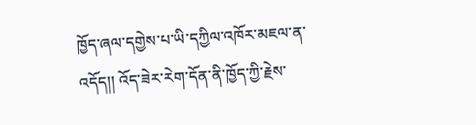ཁྱོད་ཞལ་དགྱེས་པ་ཡི་དཀྱིལ་འཁོར་མཇལ་ན་འདོད།། འོད་ཟེར་རེག་དོན་ནི་ཁྱོད་ཀྱི་རྗེས་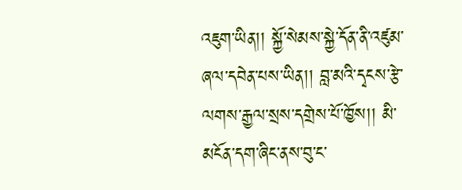འཇུག་ཡིན།། སྐྱོ་སེམས་སྐྱེ་དོན་ནི་འཛུམ་ཞལ་དབེན་པས་ཡིན།། བླ་མའི་དྭངས་རྩེ་ལགས་རྒྱལ་སྲས་དགྲེས་པོ་ཁྱོས།། མི་མངོན་དག་ཞིང་ནས་བུ་ང་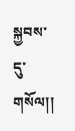སྐྱབས་དུ་གསོལ།།